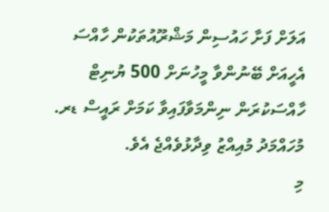އަލަށް ފަށާ ހައުސިން މަޝްރޫއުތަކުން ހާއްސަ އެހީއަށް ބޭނުންވާ މީހުނަށް 500 ޔުނިޓް ހާއްސަކުރަން ނިންމަވާފައިވާ ކަމަށް ރައީސް ޑރ. މުހައްމަދު މުއިއްޒު ވިދާޅުވެއްޖެ އެވެ.
މި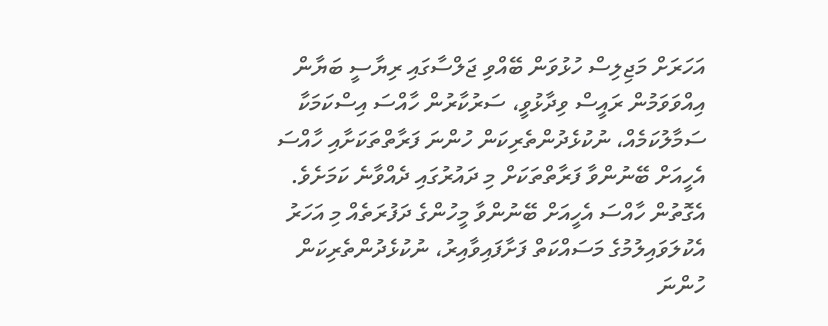އަހަރަށް މަޖިލިސް ހުޅުވަން ބޭއްވި ޖަލްސާގައި ރިޔާސީ ބަޔާން އިއްވަވަމުން ރައީސް ވިދާޅުވީ، ސަރުކާރުން ހާއްސަ އިސްކަމަކާ ސަމާލުކަމެއް، ނުކުޅެދުންތެރިކަން ހުންނަ ފަރާތްތަކަށާއި ހާއްސަ އެހީއަށް ބޭނުންވާ ފަރާތްތަކަށް މި ދައުރުގައި ދެއްވާނެ ކަމަށެވެ.
އެގޮތުން ހާއްސަ އެހީއަށް ބޭނުންވާ މީހުންގެ ދަފުރަތެއް މި އަހަރު އެކުލަވައިލުމުގެ މަސައްކަތް ފަށާފައިވާއިރު، ނުކުޅެދުންތެރިކަން ހުންނަ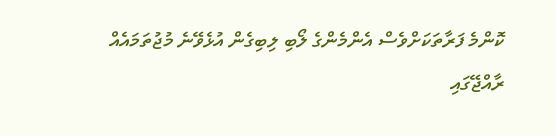ކޮންމެ ފަރާތަކަށްވެސް އެންމެންގެ ލޯބި ލިބިގެން އުޅެވޭނެ މުޖުތަމައެއް ރާއްޖޭގައި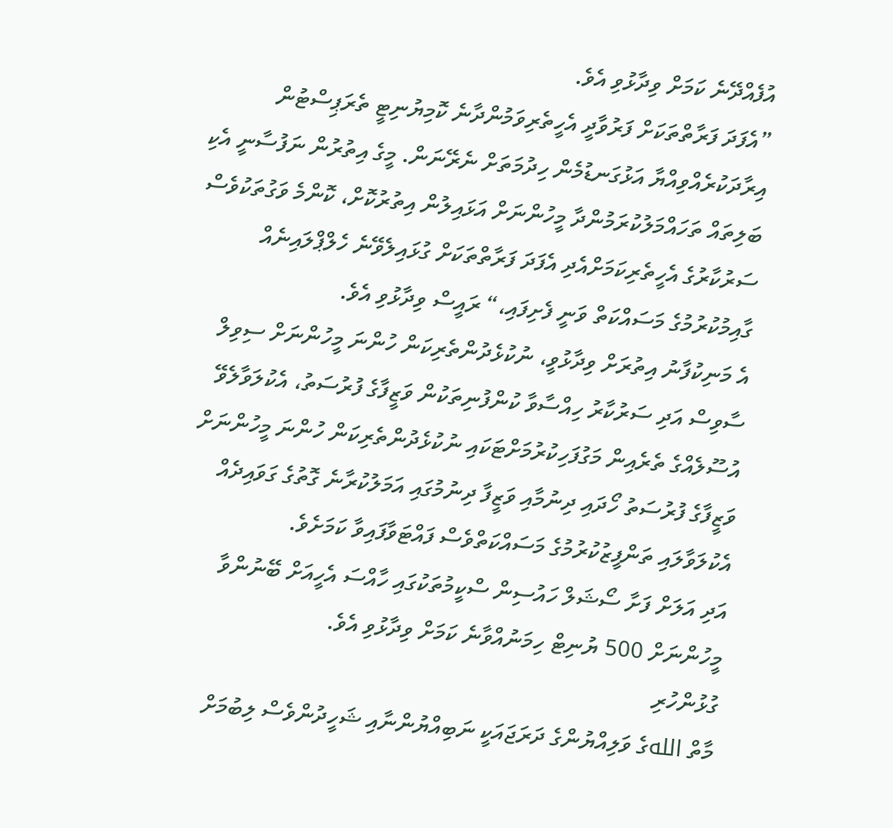އުފެއްދޭނެ ކަމަށް ވިދާޅުވި އެވެ.
”އެފަދަ ފަރާތްތަކަށް ފަރުވާދީ އެހީތެރިވަމުންދާނެ ކޮމިޔުނިޓީ ތެރަޕިސްޓުން އިރާދަކުރެއްވިއްޔާ އަޅުގަނޑުމެން ހިދުމަތަށް ނެރޭނަން. މީގެ އިތުރުން ނަފުސާނީ އެކި ބަލިތައް ތަހައްމަލުކުރަމުންދާ މީހުންނަށް އަޅައިލުން އިތުރުކޮށް، ކޮންމެ ވަގުތަކުވެސް ސަރުކާރުގެ އެހީތެރިކަމަށްއެދި އެފަދަ ފަރާތްތަކަށް ގުޅައިލެވޭނެ ހެލްޕްލައިނެއް ގާއިމުކުރުމުގެ މަސައްކަތް ވަނީ ފެށިފައި،“ ރައީސް ވިދާޅުވި އެވެ.
އެ މަނިކުފާނު އިތުރަށް ވިދާޅުވީ، ނުކުޅެދުންތެރިކަން ހުންނަ މީހުންނަށް ސިވިލް ސާވިސް އަދި ސަރުކާރު ހިއްސާވާ ކުންފުނިތަކުން ވަޒީފާގެ ފުރުސަތު، އެކުލަވާލެވޭ އުސޫލެއްގެ ތެރެއިން މަގުފަހިކުރުމަށްޓަކައި ނުކުޅެދުންތެރިކަން ހުންނަ މީހުންނަށް ވަޒީފާގެ ފުރުސަތު ހޯދައި ދިނުމާއި ވަޒީފާ ދިނުމުގައި އަމަލުކުރާނެ ގޮތުގެ ގަވައިދެއް އެކުލަވާލައި ތަންފީޒުކުރުމުގެ މަސައްކަތްވެސް ފައްޓަވާފައިވާ ކަމަށެވެ.
އަދި އަލަށް ފަށާ ސޯޝަލް ހައުސިން ސްކީމުތަކުގައި ހާއްސަ އެހީއަށް ބޭނުންވާ މީހުންނަށް 500 ޔުނިޓް ހިމަނުއްވާނެ ކަމަށް ވިދާޅުވި އެވެ.
ގުޅުންހުރި
މާތް اللهގެ ވަލިއްޔުންގެ ދަރަޖައަކީ ނަބިއްޔުންނާއި ޝަހީދުންވެސް ލިބުމަށް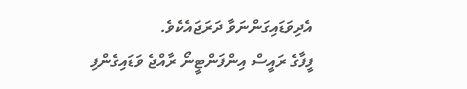އެދިވަޑައިގަންނަވާ ދަރަޖައެކެވެ.
ފީފާގެ ރައީސް އިންފަންޓީނޯ ރާއްޖެ ވަޑައިގެންފި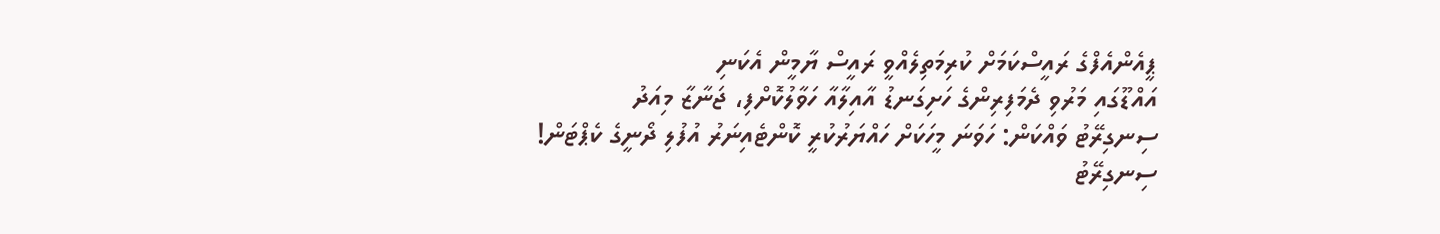ޕީއެންއެފްގެ ރައީސްކަމަށް ކުރިމަތިލެއްވީ ރައީސް ޔާމީން އެކަނި
އައްޑޫގައި މަރުވި ދެމަފިރިންގެ ހަށިގަނޑު އާއިލާއާ ހަވާލުކޮށްފި، ޖަނާޒާ މިއަދު
ސިނގިރޭޓު ވައްކަން: ހަވަނަ މީހަކަށް ހައްޔަރުކުރީ ކޮންޓެއިނަރު އުފުލި ދޯނީގެ ކެޕްޓަން!
ސިނގިރޭޓު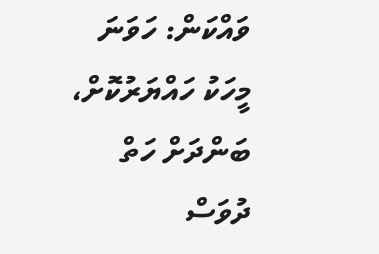ވައްކަން: ހަވަނަ މީހަކު ހައްޔަރުކޮށް، ބަންދަށް ހަތް ދުވަސް